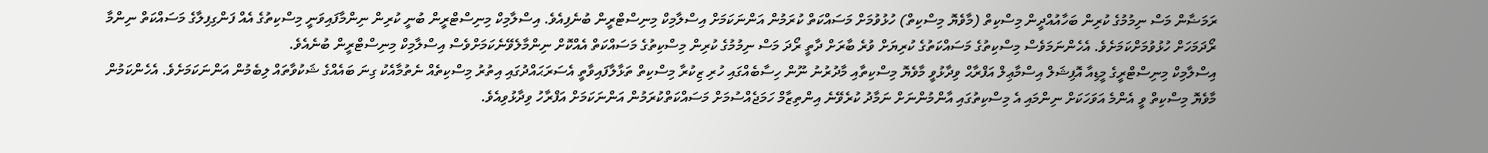ރަމަޟާން މަސް ނިމުމުގެ ކުރިން ބަހާއުއްދީން މިސްކިތް (މާވެޔޮ މިސްކިތް) ހުޅުވުމަށް މަސައްކަތް ކުރަމުން އަންނަކަމަށް އިސްލާމިކް މިނިސްޓްރީން ބުނެފިއެވެ. އިސްލާމިކް މިނިސްޓްރީން ބުނީ ކުރިން ނިންމާފައިވަނީ މިސްކިތުގެ އެއް ފަންގިފިލާގެ މަސައްކަތް ނިންމާ ރޯދަމަހަށް ހުޅުވުމަށްކަމަށެވެ. އެހެންނަމަވެސް މިސްކިތުގެ މަސައްކަތުގެ ކުރިޔަށް ވުރެ ބާރަށް ދާތީ ރޯދަ މަސް ނިމުމުގެ ކުރިން މިސްކިތުގެ މަސައްކަތް އެއްކޮށް ނިންމާލެވޭނެކަމަށްވެސް އިސްލާމިކް މިނިސްޓްރީން ބުނެއެވެ.
އިސްލާމިކް މިނިސްޓްރީގެ މީޑިއާ އޮފިޝަލް އިސްމާޢިލް އަފްރާޙް ވިދާޅުވީ މާވެޔޮ މިސްކިތާއި މާދުރުނު ނޫން ހިސާބެއްގައި ހުރި ޒިކުރާ މިސްކިތް ތަޅާލާފައިވާތީ އެސަރަޙައްދުގައި އިތުރު މިސްކިތެއް ނެތުމާއެކު ގިނަ ބައެއްގެ ޝަކުވާތައް ލިބެމުން އަންނަކަމަށެވެ. އެހެންކަމުން މާވެޔޮ މިސްކިތް ވީ އެންމެ އަވަހަކަށް ނިންމައި އެ މިސްކިތުގައި އާންމުންނަށް ނަމާދު ކުރެވޭނެ އިންތިޒާމް ހަމަޖެއްސުމަށް މަސައްކަތްކުރަމުން އަންނަކަމަށް އަފްރާހު ވިދާޅުވިއެވެ.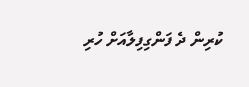ކުރިން ދެ ފަންގިފިލާއަށް ހުރި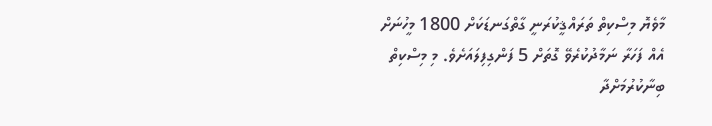މާވެޔޮ މިސްކިތް ތަރައްޤީކުރަނީ ގާތްގަނޑަކަށް 1800 މީހުނަށް އެއް ފަހަރާ ނަމާދުކުރެވޭ ގޮތަށް 5 ފަންގިފިލައަށެވެ. މި މިސްކިތް ބިނާކުރުމަށްދާ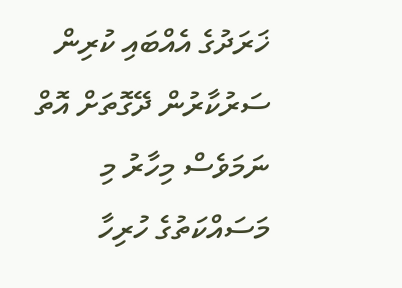ޚަރަދުގެ އެއްބައި ކުރިން ސަރުކާރުން ދޭގޮތަށް އޮތް ނަމަވެސް މިހާރު މި މަސައްކަތުގެ ހުރިހާ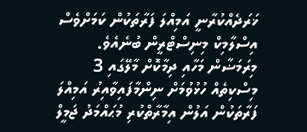ޚަރަދެއްކުރާނީ އަމިއްލަ ފަރާތަކުން ކަމަށްވެސް އިސްލާމިކް މިނިސްޓްރީން ބުނެއެވެ.
މިރަމަޟާން މަހާއި ދިމާކޮށް މާލޭގައި 3 މިސްކިތެއް ހުޅުވުމަށް ނިންމާފައިވާއިރު އަމިއްލަ ފަރާތަކުން އަލުން އިމާރާތްކުރި މުޙައްމަދު ޖަމީލް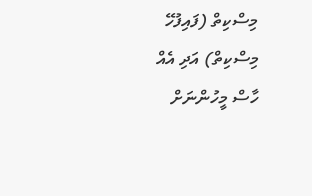މިސްކިތް (ފައިފުހޭ މިސްކިތް) އަދި އެއް ހާސް މީހުންނަށް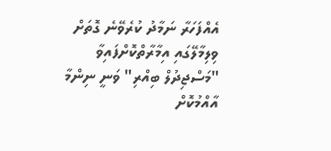އެއްފަހަރާ ނަމާދު ކުރެވޭނެ ގޮތަށް ވިލިމާލޭގައި އިމާރާތްކޮށްފައިވާ "މަސްޖިދުލް ބިއްރި" ވަނީ ނިންމާ އާއްމުކޮށް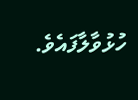ހުޅުވާލާފައެވެ.